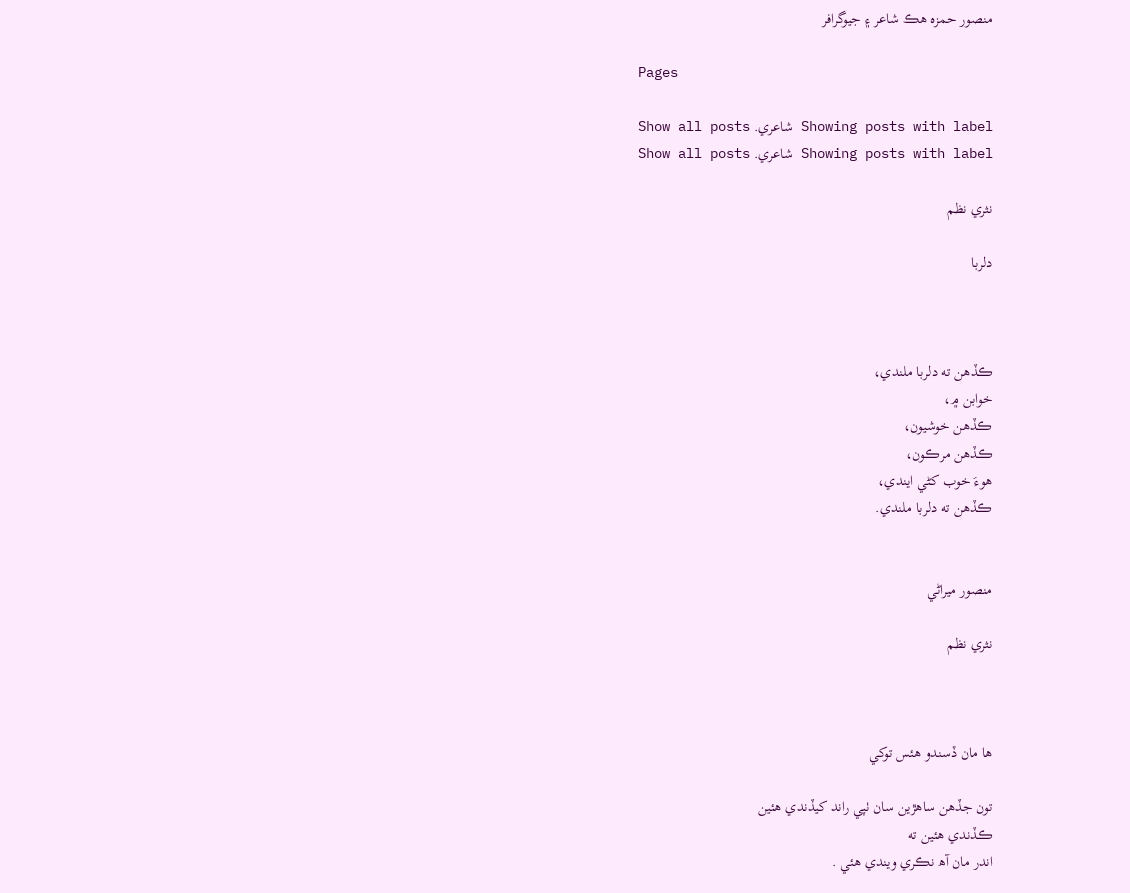منصور حمزہ ھڪ شاعر ۽ جيوگرافر

Pages

Showing posts with label شاعري. Show all posts
Showing posts with label شاعري. Show all posts

نثري نظم

دلربا



ڪڏهن ته دلربا ملندي،
خوابن ۾،
ڪڏهن خوشيون،
ڪڏهن مرڪون،
هوءَ خوب کڻي ايندي،
ڪڏهن ته دلربا ملندي.


منصور ميراڻي

نثري نظم



ها مان ڏسندو هئس توکي

تون جڏهن ساهڙين سان ٺپي راند کيڏندي هئين
ڪڏندي هئين ته
اندر مان آھ نڪري ويندي هئي .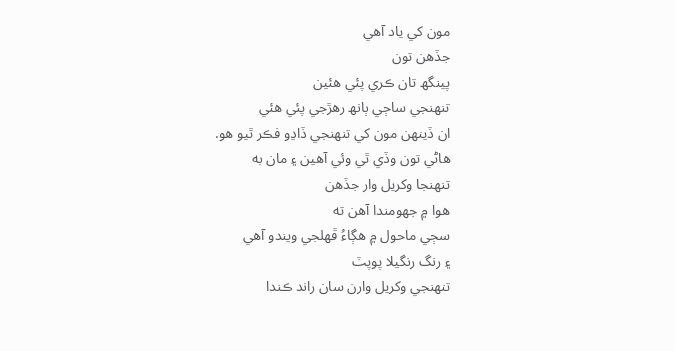مون کي ياد آهي
جڏهن تون
پينگھ تان ڪري پئي هئين
تنهنجي ساڄي ٻانھ رهڙجي پئي هئي
ان ڏينهن مون کي تنهنجي ڏاڍو فڪر ٿيو هو.
هاڻي تون وڏي ٿي وئي آهين ۽ مان به
تنهنجا وکريل وار جڏهن
هوا ۾ جھومندا آهن ته
سڄي ماحول ۾ هڳاءُ ڦهلجي ويندو آهي
۽ رنگ رنگيلا پوپٽ
تنهنجي وکريل وارن سان راند ڪندا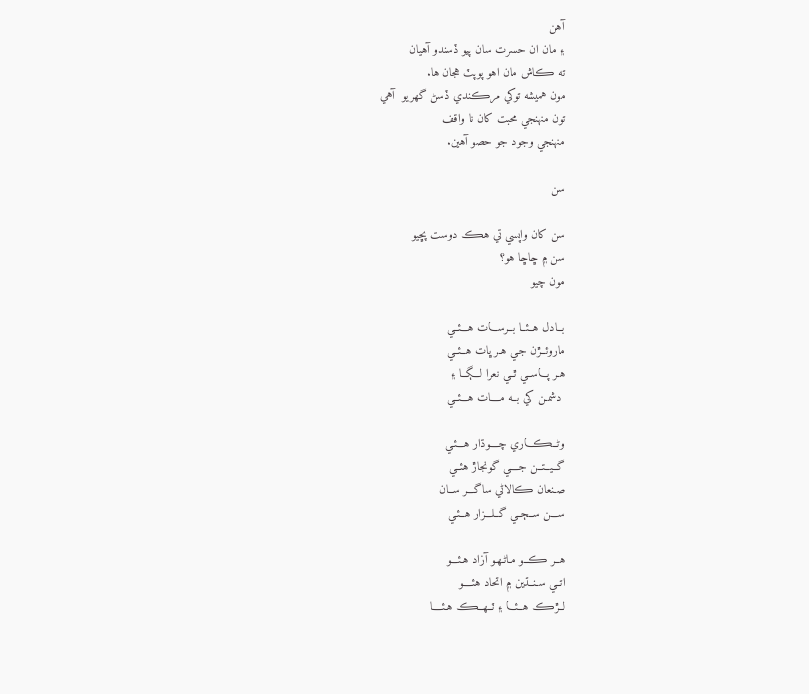آهن
۽ مان ان حسرت سان پيو ڏسندو آهيان
ته ڪاش مان اهو پوپٽ هجان ها.
مون هميشه توکي مرڪندي ڏسڻ گھريو  آهي
تون منهنجي محبت کان نا واقف
منهنجي وجود جو حصو آهين.

سن

سن کان واپسي تي هڪ دوست پڇيو
سن ۾ ڇاڇا هو؟
مون چيو

بــادل هــئــا بــرســـات هـــئــي
ماروئــڙن جـي هـر ڀات هــئــي
هـر پـــاســي ٿــي نعرا لـــڳــا ۽
 دشمـن کي بــه مــــات هـــئــي

وڻــڪـــاري چــــوڌار هـــئـي
گــيــتــن جــــي گونجاڙ هئــي
صـنعان ڪالاڻي ساگـــر ســان
ســـن ســڄــي گــلـــزار هــئـي

هــر ڪــو مـاڻـهـو آزاد هـئـــو
اتــي سـنــڌين ۾ اتحاد هئــــو
لــڙڪ هــئـــا ۽ ٽــهــڪ هـئــــا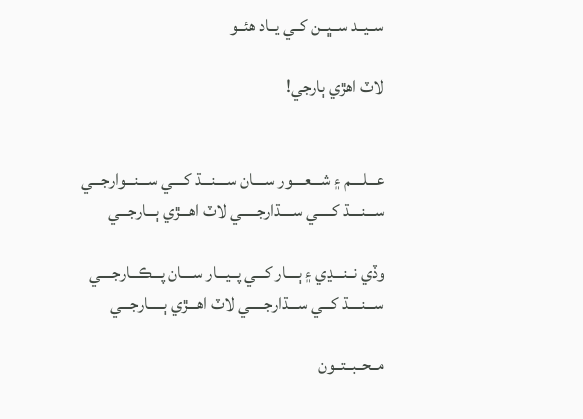ســيــد ســڀــن کــي يــاد هئــو

لاٽ اهڙي ٻارجي!


عـــلــــم ۽ شـــعــــور ســــان ســــنـــڌ کــــي ســـنـــوارجـــي
ســـنــــڌ کـــــي ســــڌارجـــــي لاٽ اهـــڙي ٻـــارجـــي

وڏي نــنـــڍي ۽ ٻــــار کـــي پــيـــار ســــان پـــڪـــارجــــي
ســـنــــڌ کـــي ســـڌارجـــــي لاٽ اهـــڙي ٻـــــارجـــي

مــحــبــتــون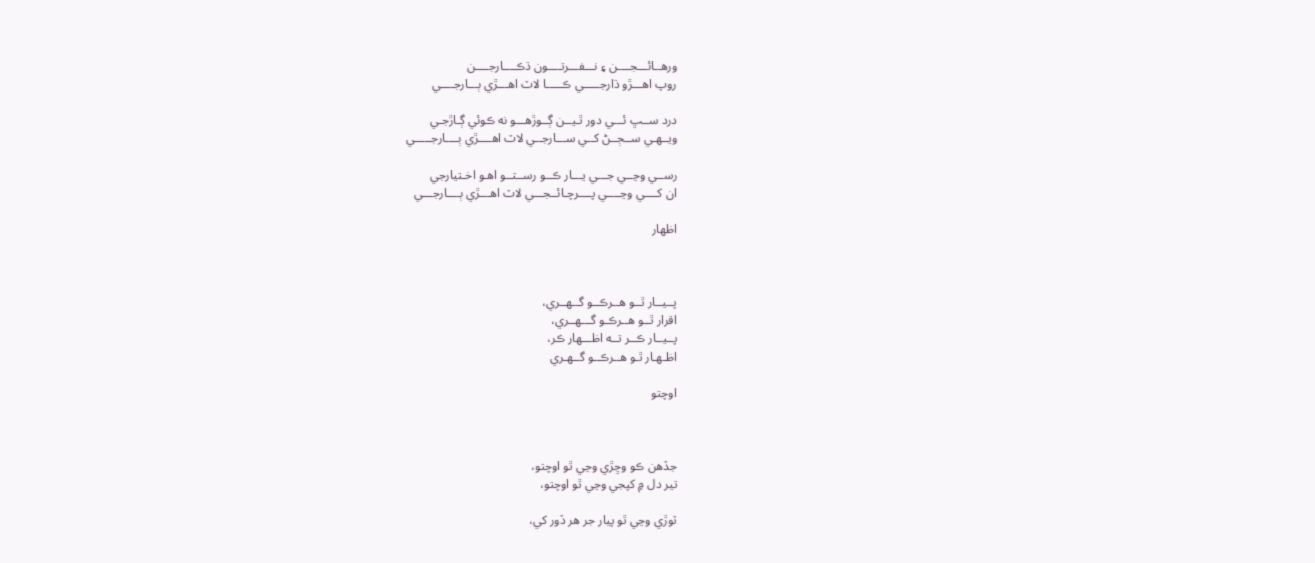ورهــائـــجــــن ۽ نـــفـــرتــــون ڌڪــــارجــــن
روپ اهـــڙو ڌارجـــــي ڪـــــا لاٽ اهـــڙي ٻـــارجــــي

درد ســڀ ئـــي دور ٿـيــن ڳــوڙهـــو نه ڪوئي ڳـاڙجـي
ويــهـي ســڄــڻ کــي ســـارجــي لاٽ اهــــڙي ٻــــارجـــــي

رســي وڃــي جـــي يـــار ڪــو رســتــو اهـو اخـتيارجي
ان کــــي وڃــــي پــــرچـائــجـــي لاٽ اهـــڙي ٻــــارجـــي

اظهار



پــيــار ٿــو هــرڪــو گــھــري،
اقرار ٿــو هــرڪـو گـــھــري،
پــيــار ڪــر تــه اظـــهار ڪر،
اظـهـار ٿـو هــرڪــو گــھـري

اوچتو



جڏهن ڪو وڇڙي وڃي ٿو اوچتو،
تير دل ۾ کپجي وڃي ٿو اوچتو،

ٽوڙي وڃي ٿو پيار جر هر ڏور کي،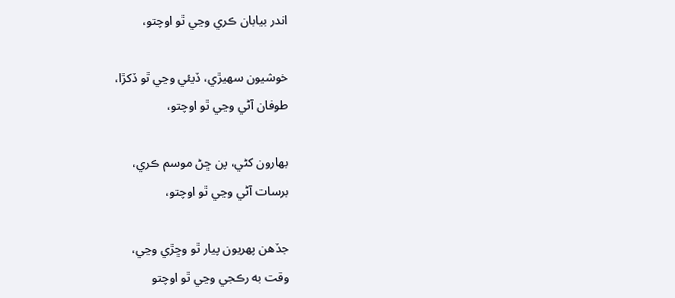اندر بيابان ڪري وڃي ٿو اوچتو،

خوشيون سهيڙي، ڏيئي وڃي ٿو ڏکڙا،
طوفان آڻي وڃي ٿو اوچتو،

بهارون کڻي، پن ڇڻ موسم ڪري،
برسات آڻي وڃي ٿو اوچتو،

جڏهن پهريون پيار ٿو وڇڙي وڃي،
وقت به رڪجي وڃي ٿو اوچتو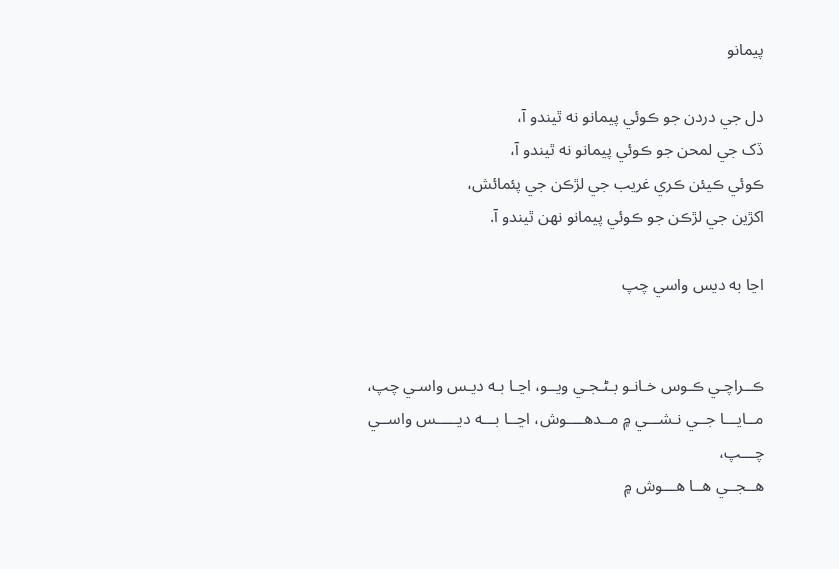پيمانو

دل جي دردن جو ڪوئي پيمانو نه ٿيندو آ،
ڏک جي لمحن جو ڪوئي پيمانو نه ٿيندو آ،
ڪوئي ڪيئن ڪري غريب جي لڙڪن جي پئمائش،
اکڙين جي لڙڪن جو ڪوئي پيمانو نهن ٿيندو آ.

اڃا به ديس واسي چپ


ڪــراچـي ڪـوس خـانـو بـڻـجـي ويــو، اڃـا بـه ديـس واسـي چپ،
مــايـــا جــي نـشـــي ۾ مــدهــــوش، اڃــا بـــه ديـــــس واســي چـــپ،
هــجــي هــا هـــوش ۾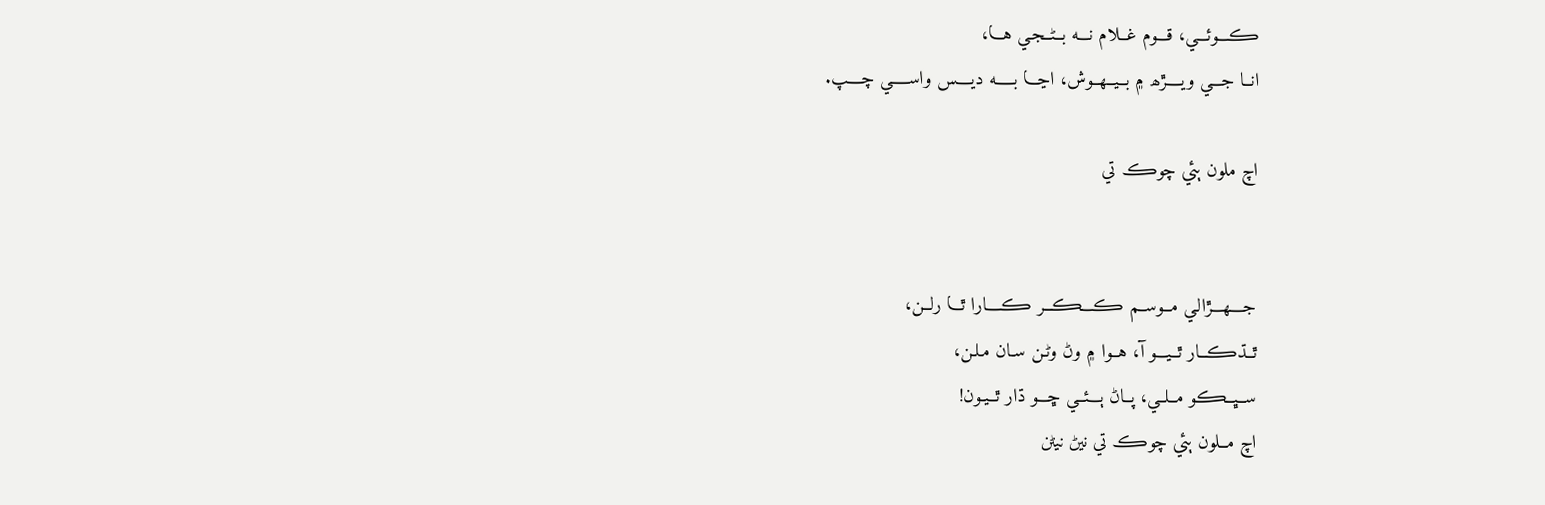ڪـــوئـــي، قـــوم غــلام نـــه بــڻــجـي هـــا،
انــا جـــي ويــــڙھ ۾ بــيــهــوش، اڃـــا بـــــه ديــــس واســـــي چــــپ.

اچ ملون ٻئي چوڪ تي


جــــھـــڙالـي مــوســم ڪـــڪــر ڪــــارا ٿـــا رلــن،
ٿــڌڪــار ٿــيـــو آ، هــوا ۾ وڻ وڻـن سـان مـلـن،
ســڀــڪو مــلــي، پــاڻ ٻـــئــي ڇـــو ڌار ٿــيـون!
اچ مــلون ٻئي چوڪ تي نيڻ نيڻن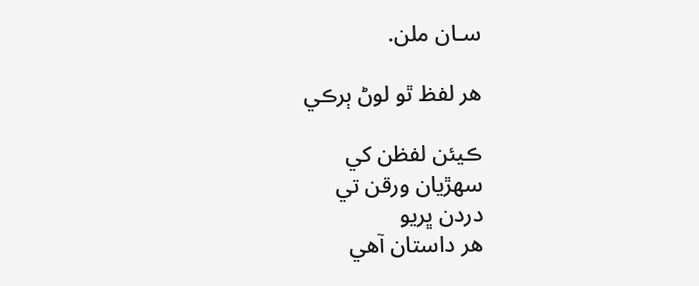سـان ملن.

هر لفظ ٿو لوڻ ٻرڪي

ڪيئن لفظن کي
سهڙيان ورقن تي
دردن ڀريو
هر داستان آهي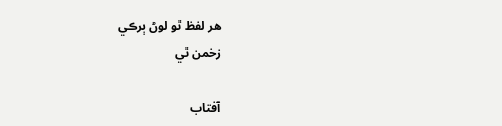هر لفظ ٿو لوڻ ٻرڪي
زخمن ٿي

آفتاب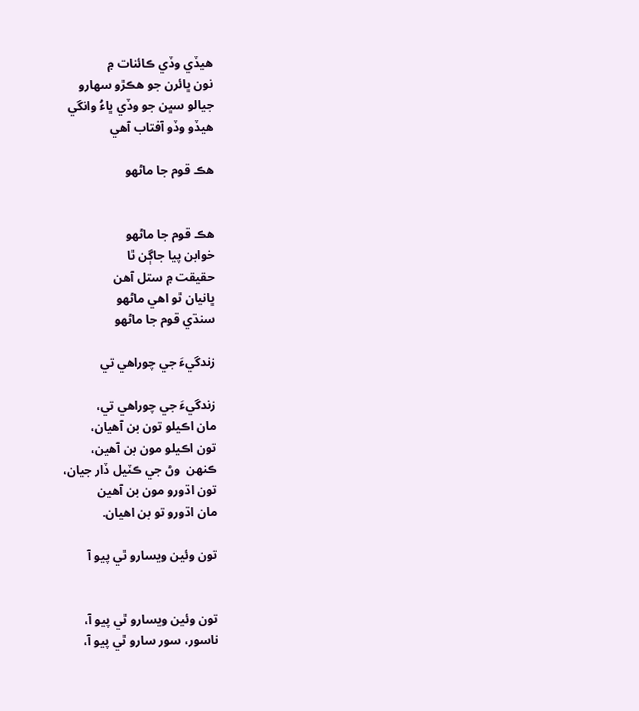هيڏي وڏي ڪائنات ۾
نون ڀائرن جو هڪڙو سهارو
جيالو سڀن جو وڏي ڀاءُ وانگي
هيڏو وڏو آفتاب آهي

هڪ قوم جا ماڻهو


هڪ قوم جا ماڻهو
خوابن پيا جاڳن ٿا
حقيقت ۾ ستل آهن
ڀانيان ٿو اهي ماڻهو
سنڌي قوم جا ماڻهو

زندگيءَ جي چوراهي تي

زندگيءَ جي چوراهي تي،
مان اڪيلو تون بن آهيان،
تون اڪيلو مون بن آهين،
ڪنهن  وڻ جي ڪٽيل ڏار جيان،
تون اڌورو مون بن آهين
مان اڌورو تو بن اهيان.

تون وئين ويسارو ٿي پيو آ


تون وئين ويسارو ٿي پيو آ،
ناسور، سور سارو ٿي پيو آ،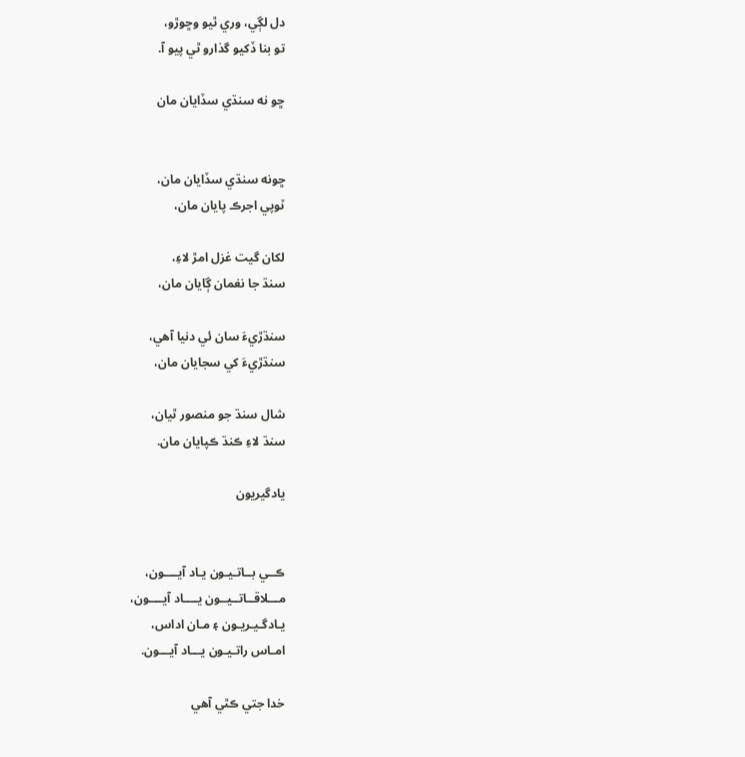دل لڳي، وري ٿيو وڇوڙو،
تو بنا ڏکيو گذارو ٿي پيو آ.

ڇو نه سنڌي سڏايان مان


ڇونه سنڌي سڏايان مان،
ٽوپي اجرڪ پايان مان،

لکان گيت غزل امڙ لاءِ،
سنڌ جا نغمان ڳايان مان،

سنڌڙيءَ سان ئي دنيا آهي،
سنڌڙيءَ کي سجايان مان،

شال سنڌ جو منصور ٿيان،
سنڌ لاءِ ڪنڌ ڪپايان مان.

يادگيريون


ڪــي بــاتـيـون يـاد آيــــون،
مـــلاقــاتــيــون يــــاد آيــــون،
يـادگـيـريـون ۽ مـان اداس،
امـاس راتـيـون يـــاد آيـــون.

خدا جتي ڪٿي آهي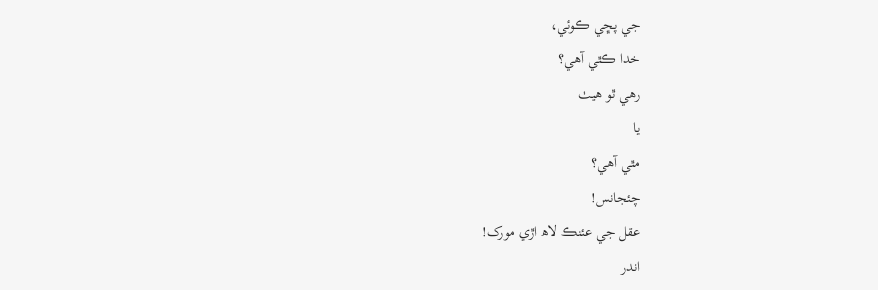جي پڇي ڪوئي،
خدا ڪٿي آهي؟
رهي ٿو هيٺ
يا
مٿي آهي؟
چئجانس!
عقل جي عئنڪ لاھ اڙي مورک!
اندر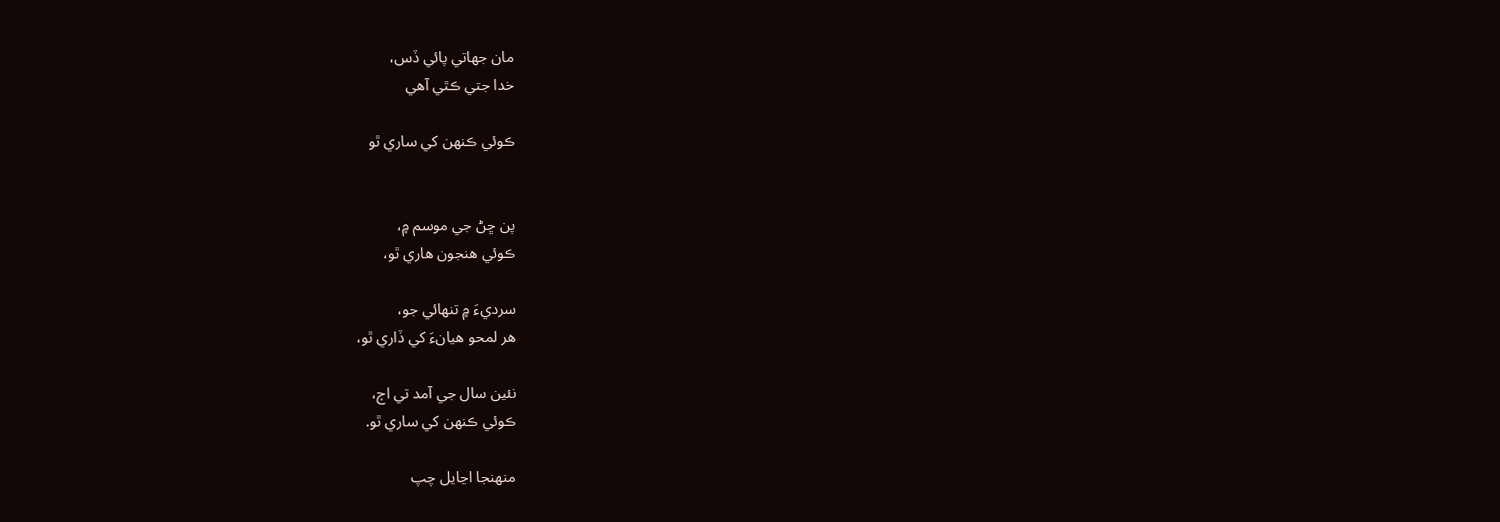مان جھاتي پائي ڏس،
خدا جتي ڪٿي آهي

ڪوئي ڪنهن کي ساري ٿو


پن ڇڻ جي موسم ۾،
ڪوئي هنجون هاري ٿو،

سرديءَ ۾ تنهائي جو،
هر لمحو هيانءَ کي ڏاري ٿو،

نئين سال جي آمد تي اڄ،
ڪوئي ڪنهن کي ساري ٿو.

منهنجا اڃايل چپ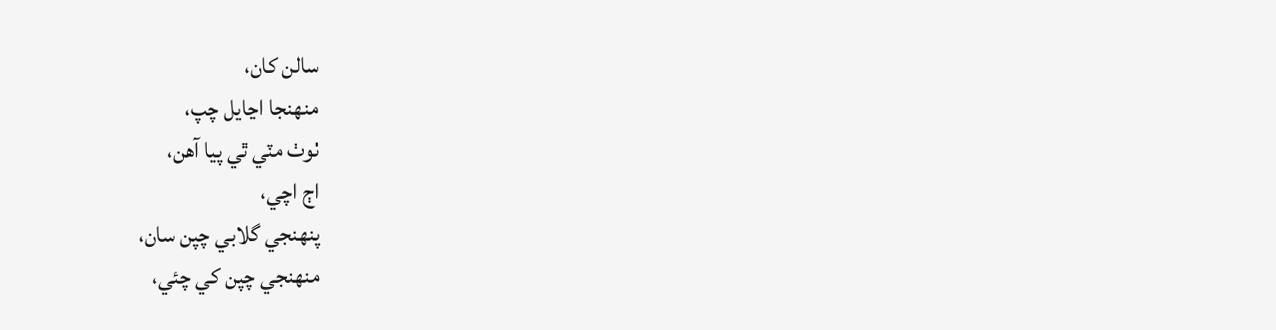سالن کان،
منهنجا اڃايل چپ،
ٺوٺ مٽي ٿي پيا آهن،
اڄ اچي،
پنهنجي گلابي چپن سان،
منهنجي چپن کي چئي،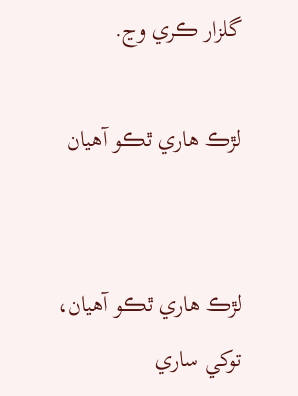گلزار ڪري وڃ.

لڙڪ هاري ٿڪو آهيان


لڙڪ هاري ٿڪو آهيان،
توکي ساري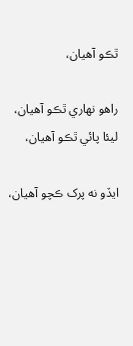ٿڪو آهيان،

راهو نهاري ٿڪو آهيان،
ليئا پائي ٿڪو آهيان،

ايڏو نه پرک ڪچو آهيان،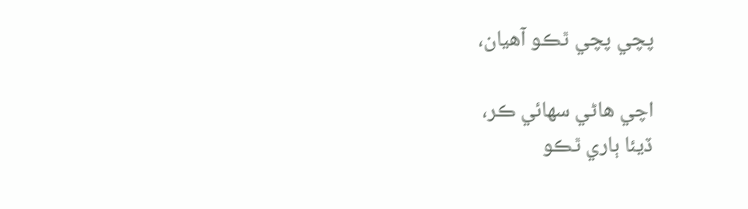پچي پچي ٿڪو آهيان،

اچي هاڻي سهائي ڪر،
ڏيئا ٻاري ٿڪو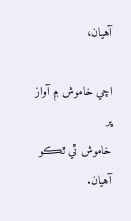آهيان،

اچي خاموش ۾ آواز ڀر
خاموش ٿي ٿڪو آهيان.